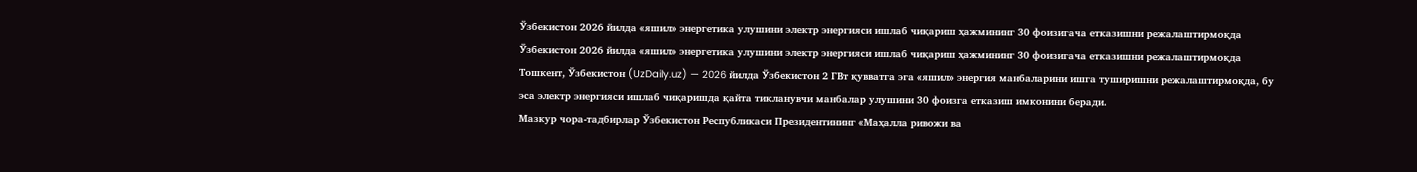Ўзбекистон 2026 йилда «яшил» энергетика улушини электр энергияси ишлаб чиқариш ҳажмининг 30 фоизигача етказишни режалаштирмоқда
Ўзбекистон 2026 йилда «яшил» энергетика улушини электр энергияси ишлаб чиқариш ҳажмининг 30 фоизигача етказишни режалаштирмоқда
Тошкент, Ўзбекистон (UzDaily.uz) — 2026 йилда Ўзбекистон 2 ГВт қувватга эга «яшил» энергия манбаларини ишга туширишни режалаштирмоқда, бу эса электр энергияси ишлаб чиқаришда қайта тикланувчи манбалар улушини 30 фоизга етказиш имконини беради.
Мазкур чора-тадбирлар Ўзбекистон Республикаси Президентининг «Маҳалла ривожи ва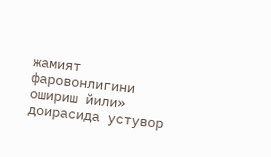жамият фаровонлигини ошириш йили» доирасида устувор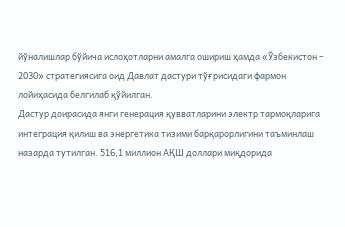йўналишлар бўйича ислоҳотларни амалга ошириш ҳамда «Ўзбекистон – 2030» стратегиясига оид Давлат дастури тўғрисидаги фармон лойиҳасида белгилаб қўйилган.
Дастур доирасида янги генерация қувватларини электр тармоқларига интеграция қилиш ва энергетика тизими барқарорлигини таъминлаш назарда тутилган. 516,1 миллион АҚШ доллари миқдорида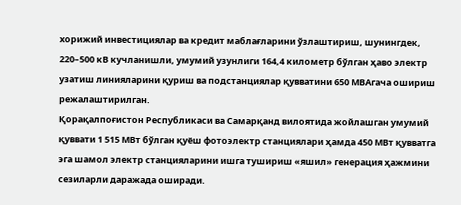хорижий инвестициялар ва кредит маблағларини ўзлаштириш, шунингдек, 220–500 кВ кучланишли, умумий узунлиги 164,4 километр бўлган ҳаво электр узатиш линияларини қуриш ва подстанциялар қувватини 650 МВАгача ошириш режалаштирилган.
Қорақалпоғистон Республикаси ва Самарқанд вилоятида жойлашган умумий қуввати 1 515 МВт бўлган қуёш фотоэлектр станциялари ҳамда 450 МВт қувватга эга шамол электр станцияларини ишга тушириш «яшил» генерация ҳажмини сезиларли даражада оширади.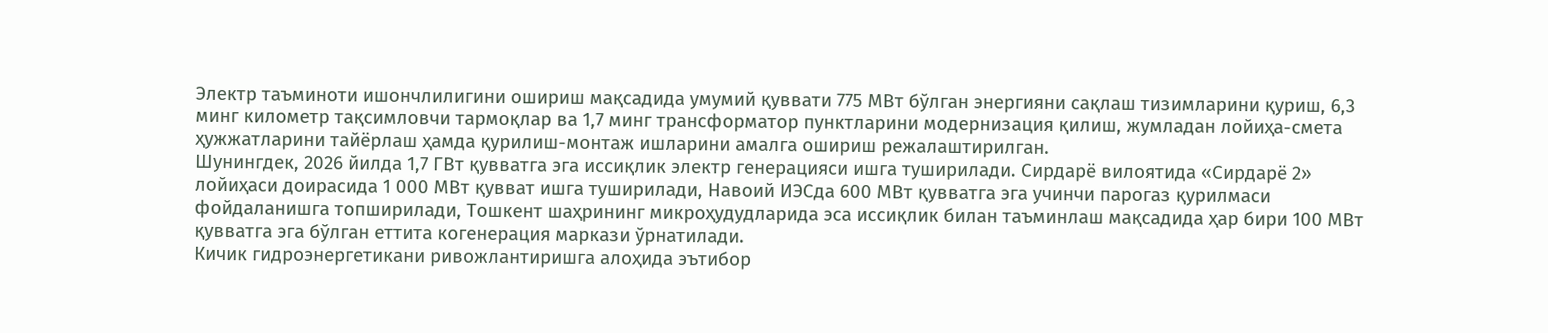Электр таъминоти ишончлилигини ошириш мақсадида умумий қуввати 775 МВт бўлган энергияни сақлаш тизимларини қуриш, 6,3 минг километр тақсимловчи тармоқлар ва 1,7 минг трансформатор пунктларини модернизация қилиш, жумладан лойиҳа-смета ҳужжатларини тайёрлаш ҳамда қурилиш-монтаж ишларини амалга ошириш режалаштирилган.
Шунингдек, 2026 йилда 1,7 ГВт қувватга эга иссиқлик электр генерацияси ишга туширилади. Сирдарё вилоятида «Сирдарё 2» лойиҳаси доирасида 1 000 МВт қувват ишга туширилади, Навоий ИЭСда 600 МВт қувватга эга учинчи парогаз қурилмаси фойдаланишга топширилади, Тошкент шаҳрининг микроҳудудларида эса иссиқлик билан таъминлаш мақсадида ҳар бири 100 МВт қувватга эга бўлган еттита когенерация маркази ўрнатилади.
Кичик гидроэнергетикани ривожлантиришга алоҳида эътибор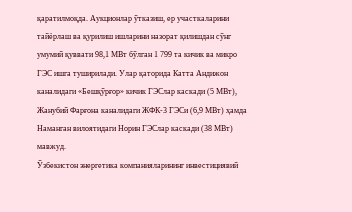қаратилмоқда. Аукционлар ўтказиш, ер участкаларини тайёрлаш ва қурилиш ишларини назорат қилишдан сўнг умумий қуввати 98,1 МВт бўлган 1 799 та кичик ва микро ГЭС ишга туширилади. Улар қаторида Катта Андижон каналидаги «Бешқўрғор» кичик ГЭСлар каскади (5 МВт), Жанубий Фарғона каналидаги ЖФК-3 ГЭСи (6,9 МВт) ҳамда Наманган вилоятидаги Норин ГЭСлар каскади (38 МВт) мавжуд.
Ўзбекистон энергетика компанияларининг инвестициявий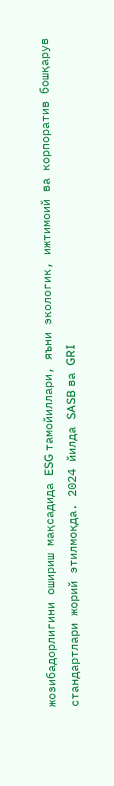жозибадорлигини ошириш мақсадида ESG тамойиллари, яъни экологик, ижтимоий ва корпоратив бошқарув стандартлари жорий этилмоқда. 2024 йилда SASB ва GRI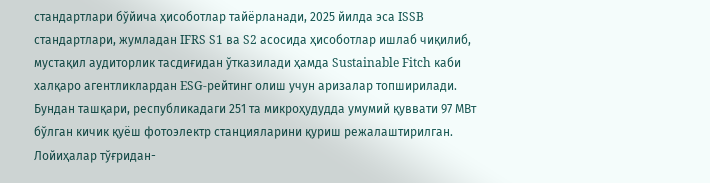стандартлари бўйича ҳисоботлар тайёрланади, 2025 йилда эса ISSB стандартлари, жумладан IFRS S1 ва S2 асосида ҳисоботлар ишлаб чиқилиб, мустақил аудиторлик тасдиғидан ўтказилади ҳамда Sustainable Fitch каби халқаро агентликлардан ESG-рейтинг олиш учун аризалар топширилади.
Бундан ташқари, республикадаги 251 та микроҳудудда умумий қуввати 97 МВт бўлган кичик қуёш фотоэлектр станцияларини қуриш режалаштирилган. Лойиҳалар тўғридан-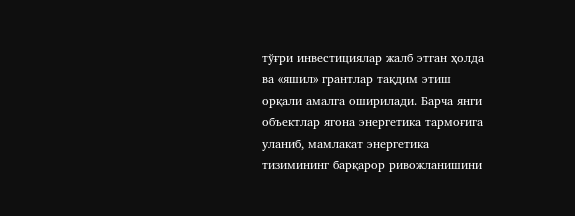тўғри инвестициялар жалб этган ҳолда ва «яшил» грантлар тақдим этиш орқали амалга оширилади. Барча янги объектлар ягона энергетика тармоғига уланиб, мамлакат энергетика тизимининг барқарор ривожланишини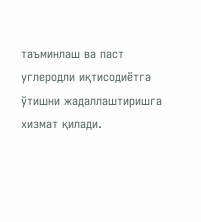таъминлаш ва паст углеродли иқтисодиётга ўтишни жадаллаштиришга хизмат қилади.